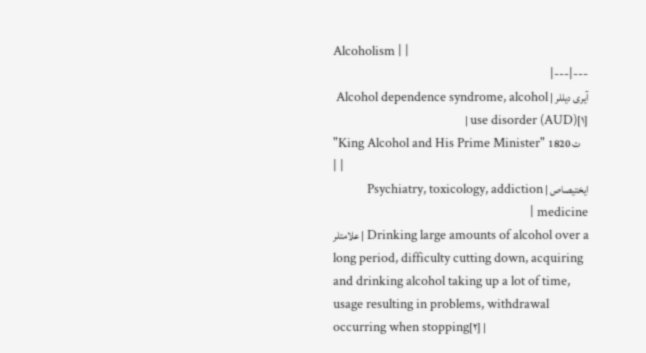Alcoholism | |
---|---|
آیری دیللر | Alcohol dependence syndrome, alcohol use disorder (AUD)[۱] |
"King Alcohol and His Prime Minister" ت 1820 | |
ایختیصاص | Psychiatry, toxicology, addiction medicine |
علامتلر | Drinking large amounts of alcohol over a long period, difficulty cutting down, acquiring and drinking alcohol taking up a lot of time, usage resulting in problems, withdrawal occurring when stopping[۲] |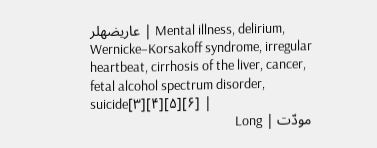عاریضهلر | Mental illness, delirium, Wernicke–Korsakoff syndrome, irregular heartbeat, cirrhosis of the liver, cancer, fetal alcohol spectrum disorder, suicide[۳][۴][۵][۶] |
مودّت | Long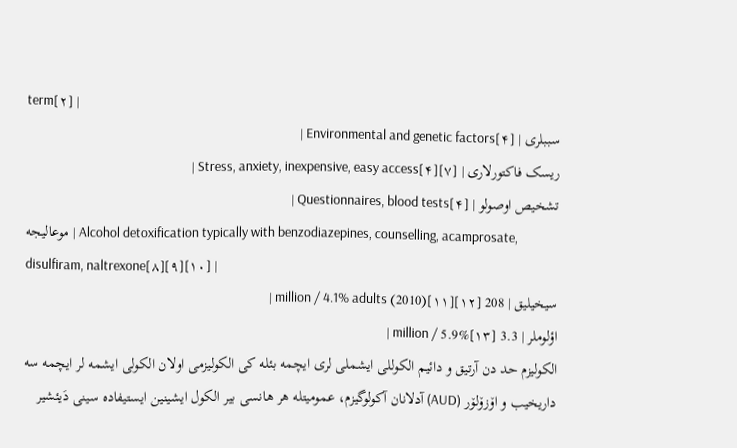term[۲] |
سببلری | Environmental and genetic factors[۴] |
ریسک فاکتورلاری | Stress, anxiety, inexpensive, easy access[۴][۷] |
تشخیص اوصولو | Questionnaires, blood tests[۴] |
موعالیجه | Alcohol detoxification typically with benzodiazepines, counselling, acamprosate, disulfiram, naltrexone[۸][۹][۱۰] |
سیخیلیق | 208 million / 4.1% adults (2010)[۱۱][۱۲] |
اؤلوملر | 3.3 million / 5.9%[۱۳] |
الکولیزم حد دن آرتیق و دائیم الکوللی ایشملی لری ایچمه بئله کی الکولیزمی اولان الکولی ایشمه لر ایچمه سه داریخیب و اۆزۆلۆر (AUD) آدلانان آکولوگیزم، عمومیتله هر هانسی بیر الکول ایشینین ایستیفاده سینی دَیئشیر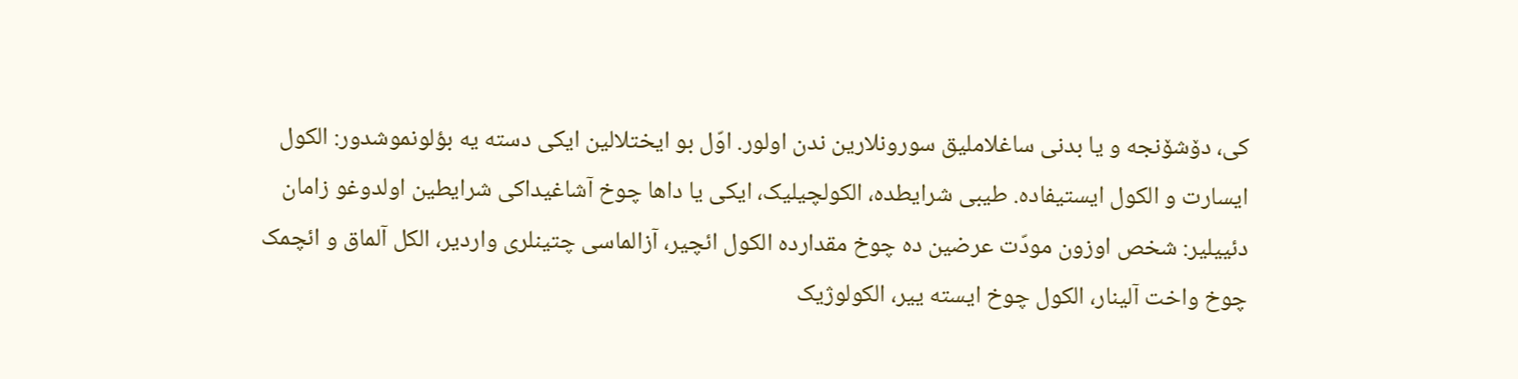کی، دۆشۆنجه و یا بدنی ساغلاملیق سورونلارین ندن اولور. اوّل بو ایختلالین ایکی دسته یه بؤلونموشدور: الکول ایسارت و الکول ایستیفاده. طیبی شرایطده، الکولچیلیک، ایکی یا داها چوخ آشاغیداکی شرایطین اولدوغو زامان دئییلیر: شخص اوزون مودّت عرضین ده چوخ مقدارده الکول ائچیر، آزالماسی چتینلری واردیر، الکل آلماق و ائچمک چوخ واخت آلینار، الکول چوخ ایسته ییر، الکولوژیک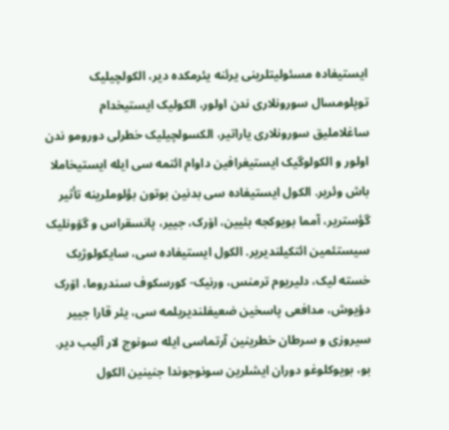ایستیفاده مسئولیتلرینی يرئنه یئرمکده دیر، الکولچیلیک توپلومسال سورونلاری ندن اولور، الکولیک ایستیخدام ساغلاملیق سورونلاری یاراتیر، الکسولچیلیک خطرلی دورومو ندن اولور و الکولوگیک ایستیغرافین داوام ائتمه سی ایله ایستیخاملا باش وئریر. الکول ایستیفاده سی بدنین بوتون بؤلوملرینه تأثیر گؤستریر، آمما بویوکجه بئیین، اۆرک، جییر، پانسقراس و گۆونلیک سیستئمین ائتکیلندیریر. الکول ایستیفاده سی، سایکولوژیک خسته لیک، دلیریوم ترمنس، ورنیک- کورسکوف سندروما، اۆرک دؤیوش، مدافعی پاسخین ضعیفلندیریلمه سی، یئر قارا جییر سیروزی و سرطان خطرینین آرتماسی ایله سونوج لار آلیب دیر. بو، بویوکلوغو دوران ایشلرین سونوجوندا جنینین الکول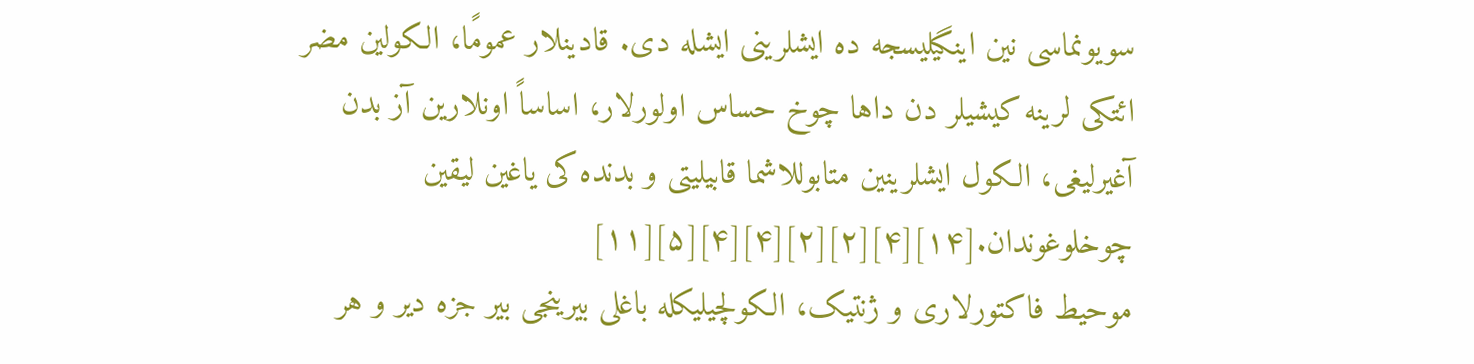سویونماسی نین اینگیلیسجه ده ایشلرینی ایشله دی. قادینلار عمومًا، الکولین مضر ائتکی لرینه کیشیلر دن داها چوخ حساس اولورلار، اساساً اونلارین آز بدن آغیرلیغی، الکول ایشلرینین متابوللاشما قابیلیتی و بدنده کی یاغین لیقین چوخلوغوندان.[۱۴][۴][۲][۲][۴][۴][۵][۱۱]
موحیط فاکتورلاری و ژنتیک، الکولچیلیکله باغلی بیرینجی بیر جزه دیر و هر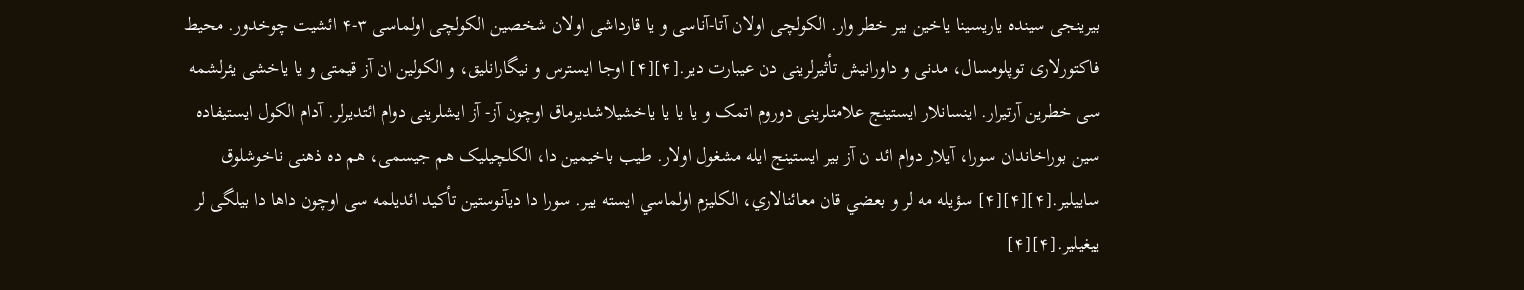بیرینجی سینده یاریسینا یاخین بیر خطر وار. الکولچی اولان آتا-آناسی و یا قارداشی اولان شخصین الکولچی اولماسی ۳-۴ ائشیت چوخدور. محیط فاکتورلاری توپلومسال، مدنی و داورانیش تأثیرلرینی دن عیبارت دیر.[۴][۴] اوجا ایسترس و نیگارانلیق، و الکولین ان آز قیمتی و یا یاخشی یئرلشمه سی خطرین آرتیرار. اینسانلار ایستینج علامتلرینی دوروم اتمک و یا یا یا یاخشیلاشدیرماق اوچون آز- آز ایشلرینی دوام ائتدیرلر. آدام الکول ایستیفاده سین بوراخاندان سورا، آیلار دوام ائد ن آز بیر ایستینج ایله مشغول اولار. طیب باخیمین دا، الکلچیلیک هم جیسمی، هم ده ذهنی ناخوشلوق ساییلیر.[۴][۴][۴] سؤيله مه لر و بعضي قان معائنالاري، الکليزم اولماسي ايسته يير. سورا دا دیآنوستین تأکید ائدیلمه سی اوچون داها دا بیلگی لر ييغيلير.[۴][۴]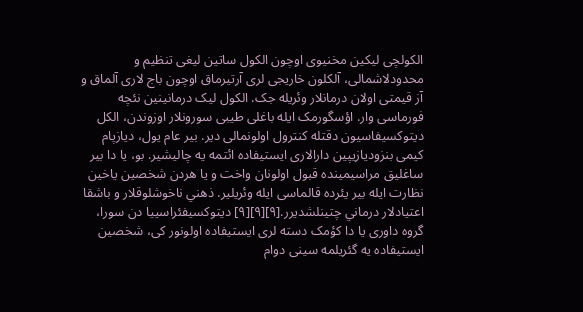الکولچی لیکین مخنیوی اوچون الکول ساتین لیغی تنظیم و محدودلاشمالی، آلکلون خاریجی لری آرتیرماق اوچون باج لاری آلماق و آز قیمتی اولان درمانلار وئریله جک. الکول لیک درمانینین نئچه فورماسی وار. اؤسگورمک ایله باغلی طیبی سورونلار اوزوندن، الکل دیتوکسیفاسیون دقتله کنترول اولونمالی دیر. بیر عام یول، دیازپام کیمی بنزودیازیپین دارالاری ایستیفاده ائتمه یه چالیشیر. بو، یا دا بیر ساغلیق مراسیمینده قبول اولونان واخت و یا هردن شخصین یاخین نظارت ایله بیر یئرده قالماسی ایله وئریلیر. ذهني ناخوشلوقلار و باشقا اعتیادلار درماني چتينلشديرر.[۹][۹][۹] دیتوکسیفئراسییا دن سورا، گروه داوری یا دا کؤمک دسته لری ایستیفاده اولونور کی، شخصین ایستیفاده یه گئریلمه سینی دوام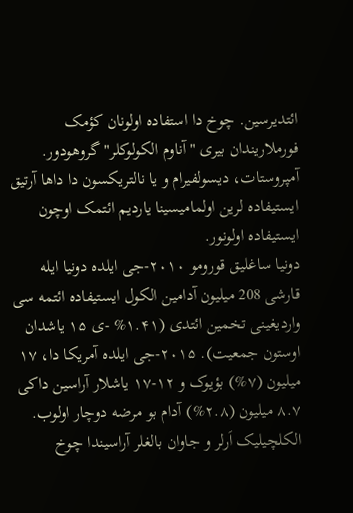ائتدیرسین. چوخ دا استفاده اولونان کؤمک فورملاریندان بیری "آناوم الکولوکلر" گروهودور. آمپروستات، دیسولفیرام و یا نالتریکسون دا داها آرتیق ایستیفاده لرین اولمامیسینا یاردیم ائتمک اوچون ایستیفاده اولونور.
دونیا ساغلیق قورومو ۲۰۱۰-جی ایلده دونیا ایله قارشی 208 میلیون آدامین الکول ایستیفاده ائتمه سی واردیغینی تخمین ائتدی (۱.۴۱% -ی ۱۵ یاشدان اوستون جمعیت). ۲۰۱۵-جی ایلده آمریکا دا، ۱۷ میلیون (۷%) بؤیوک و ۱۲-۱۷ یاشلار آراسین داکی ۸.۷ میلیون (۲.۸%) آدام بو مرضه دوچار اولوب. الکلچیلیک اَرلر و جاوان بالغلر آراسيندا چوخ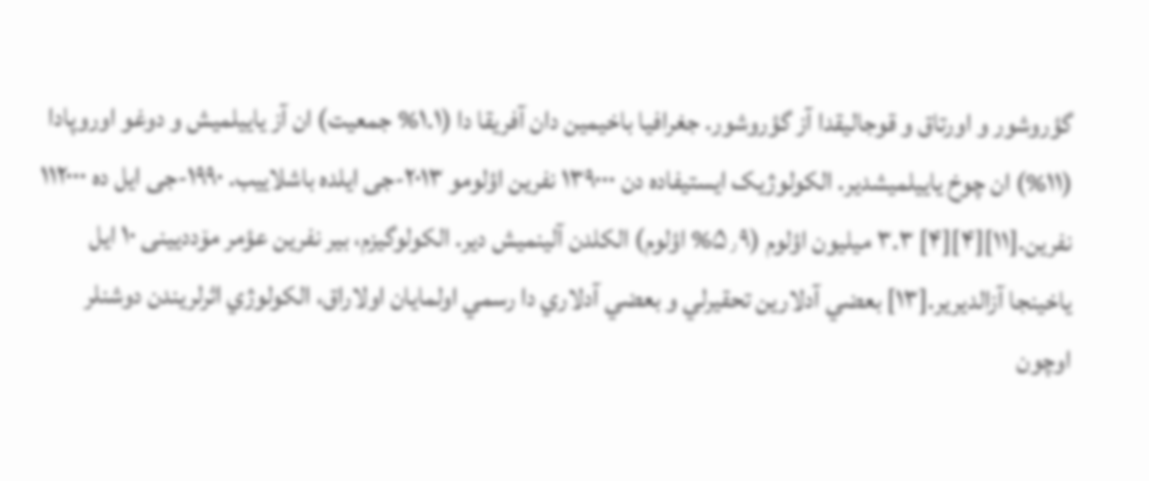گؤروشور و اورتاق و قوجاليقدا آز گؤروشور. جغرافیا باخیمین دان آفریقا دا (۱.۱% جمعیت) ان آز یاییلمیش و دوغو اوروپادا (۱۱%) ان چوخ یاییلمیشدیر. الکولوژیک ایستیفاده دن ۱۳۹۰۰۰ نفرین اؤلومو ۲۰۱۳-جی ایلده باشلاییب. ۱۹۹۰-جی ایل ده ۱۱۲۰۰۰ نفرین.[۱۱][۴][۴] ۳.۳ میلیون اؤلوم (۵٫۹% اؤلوم) الکلدن آلینمیش دیر. الکولوگیزم، بیر نفرین عؤمر مۆددیینی ۱۰ ایل یاخینجا آزالدیریر.[۱۳] بعضي آدلارين تحقيرلي و بعضي آدلاري دا رسمي اولمایان اولاراق، الکولوژي اثرلريندن دوشنلر اوچون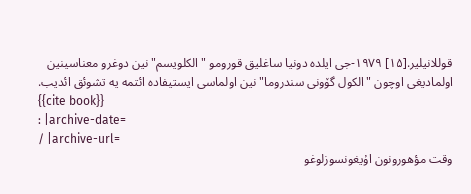قوللانيلير.[۱۵] ۱۹۷۹-جی ایلده دونیا ساغلیق قورومو "الکلویسم" نین دوغرو معناسینین اولمادیغی اوچون "الکول گۆونی سندروما" نین اولماسی ایستیفاده ائتمه یه تشوئق ائدیب.
{{cite book}}
: |archive-date=
/ |archive-url=
وقت مؤهورونون اۇیغونسوزلوغو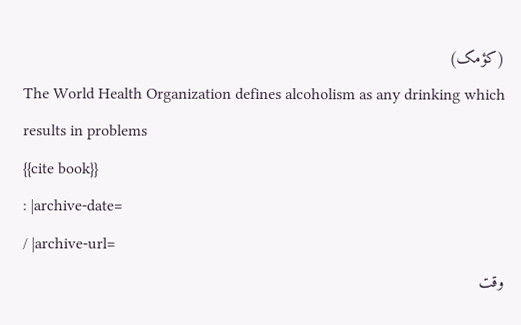(کؤمک)
The World Health Organization defines alcoholism as any drinking which results in problems
{{cite book}}
: |archive-date=
/ |archive-url=
وقت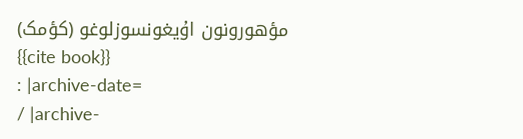مؤهورونون اۇیغونسوزلوغو (کؤمک)
{{cite book}}
: |archive-date=
/ |archive-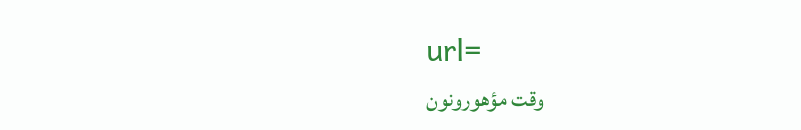url=
وقت مؤهورونون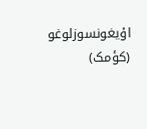اۇیغونسوزلوغو (کؤمک)